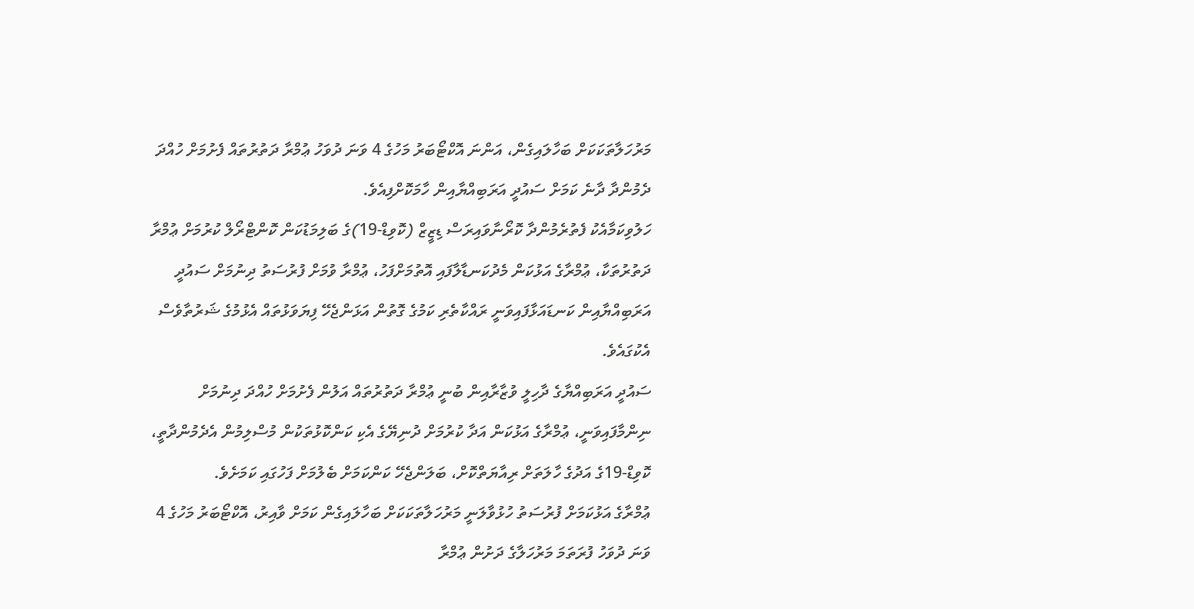މަރުހަލާތަކަކަށް ބަހާލައިގެން، އަންނަ އޮކްޓޯބަރު މަހުގެ 4 ވަނަ ދުވަހު ޢުމްރާ ދަތުރުތައް ފެށުމަށް ހުއްދަ ދެމުންދާ ދާނެ ކަމަށް ސައުދީ އަރަބިއްޔާއިން ހާމަކޮށްފިއެވެ.
ހަލުވިކަމާއެކު ފެތުރެމުންދާ ކޮރޯނާވައިރަސް ޑިޒީޒް (ކޮވިޑް-19)ގެ ބަލިމަޑުކަން ކޮންޓްރޯލް ކުރުމަށް ޢުމްރާ ދަތުރުތަކާ، ޢުމްރާގެ އަޅުކަން މެދުކަނޑާލާފައި އޮތުމަށްފަހު، ޢުމްރާ ވުމަށް ފުރުސަތު ދިނުމަށް ސައުދީ އަރަބިއްޔާއިން ކަނޑައަޅާފައިވަނީ ރައްކާތެރި ކަމުގެ ގޮތުން އަޅަންޖެހޭ ފިޔަވަޅުތައް އެޅުމުގެ ޝަރުތާވެސް އެކުގައެވެ.
ސައުދީ އަރަބިއްޔާގެ ދާހިލީ ވުޒާރާއިން ބުނީ ޢުމްރާ ދަތުރުތައް އަލުން ފެށުމަށް ހުއްދަ ދިނުމަށް ނިންމާފައިވަނީ، ޢުމްރާގެ އަޅުކަން އަދާ ކުރުމަށް ދުނިޔޭގެ އެކި ކަންކޮޅުތަކުން މުސްލިމުން އެދެމުންދާތީ، ކޮވިޑް-19ގެ އަދުގެ ހާލަތަށް ރިއާޔަތްކޮށް، ބަލަންޖެހޭ ކަންކަމަށް ބެލުމަށް ފަހުގައި ކަމަށެވެ.
ޢުމްރާގެ އަޅުކަމަށް ފުރުސަތު ހުޅުވާލަނީ މަރުހަލާތަކަކަށް ބަހާލައިގެން ކަމަށް ވާއިރު، އޮކްޓޯބަރު މަހުގެ 4 ވަނަ ދުވަހު ފުރަތަމަ މަރުހަލާގެ ދަށުން ޢުމްރާ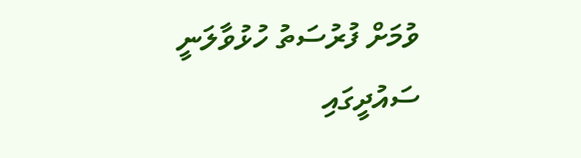ވުމަށް ފުރުސަތު ހުޅުވާލަނީ ސައުދީގައި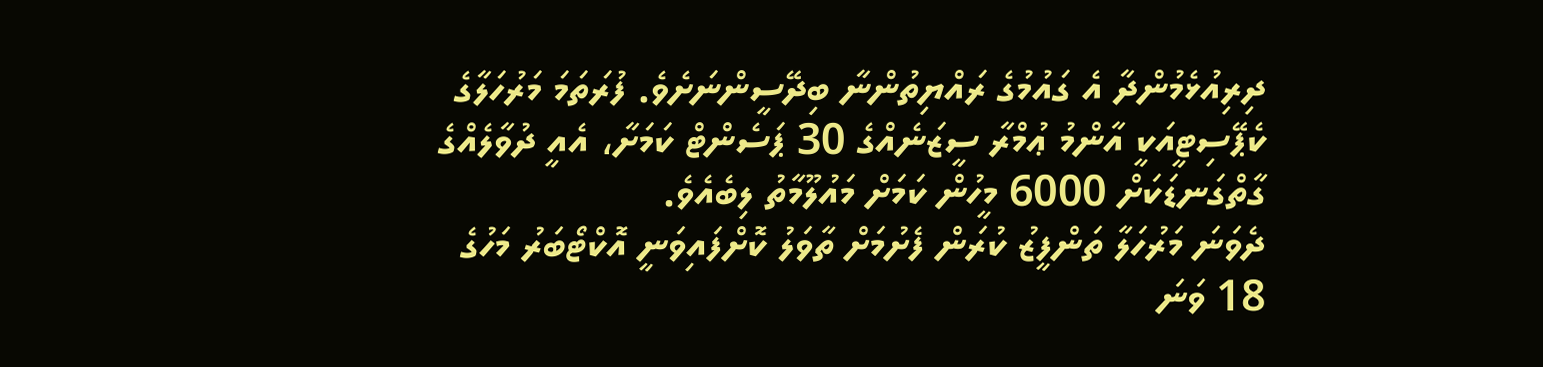ދިރިއުޅެމުންދާ އެ ގައުމުގެ ރައްޔިތުންނާ ބިދޭސީންނަށެވެ. ފުރަތަމަ މަރުހަލާގެ ކެޕޭސިޓީއަކީ އާންމު ޢުމްރާ ސީޒަނެއްގެ 30 ޕަސެންޓް ކަމަށާ، އެއީ ދުވާލެއްގެ ގާތްގަނޑަކަށް 6000 މީހުން ކަމަށް މައުލޫމާތު ލިބެއެވެ.
ދެވަނަ މަރުހަލާ ތަންފީޒު ކުރަން ފެށުމަށް ތާވަލު ކޮށްފައިވަނީ އޮކްޓޯބަރު މަހުގެ 18 ވަނަ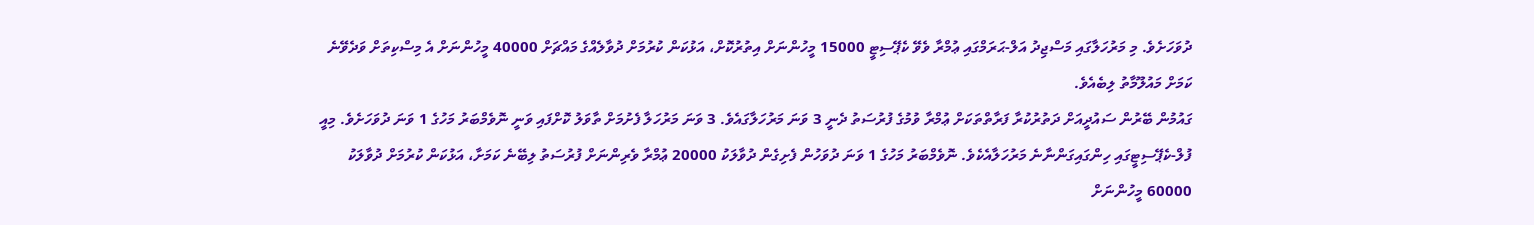ދުވަހަށެވެ. މި މަރުހަލާގައި މަސްޖިދު އަލް-ޙަރަމްގައި ޢުމްރާ ވެވޭ ކެޕޭސިޓީ 15000 މީހުންނަށް އިތުރުކޮށް، އަޅުކަން ކުރުމަށް ދުވާލެއްގެ މައްޗަށް 40000 މީހުންނަށް އެ މިސްކިތަށް ވަދެވޭނެ ކަމަށް މައުލޫމާތު ލިބެއެވެ.
ގައުމުން ބޭރުން ސައުދީއަށް ދަތުރުކުރާ ފަރާތްތަކަށް ޢުމްރާ ވުމުގެ ފުރުސަތު ދެނީ 3 ވަނަ މަރުހަލާގައެވެ. 3 ވަނަ މަރުހަލާ ފެށުމަށް ތާވަލު ކޮށްފައި ވަނީ ނޮވެމްބަރު މަހުގެ 1 ވަނަ ދުވަހަށެވެ. މިއީ ފުލް-ކެޕޭސިޓީގައި ހިންގައިގަންނާނެ މަރުހަލާއެކެވެ. ނޮވެމްބަރު މަހުގެ 1 ވަނަ ދުވަހުން ފެށިގެން ދުވާލަކު 20000 ޢުމްރާ ވެރިންނަށް ފުރުސަތު ލިބޭނެ ކަމަށާ، އަޅުކަން ކުރުމަށް ދުވާލަކު 60000 މީހުންނަށް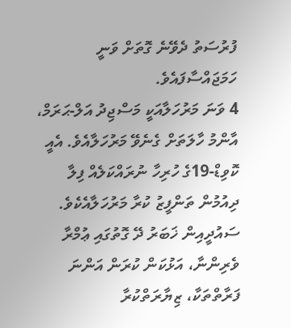ފުރުސަތު ދެވޭނެ ގޮތަށް ވަނީ ހަމަޖައްސާފައެވެ.
4 ވަނަ މަރުހަލާއަކީ މަސްޖިދު އަލް-ޙަރަމް، އާންމު ހާލަތަށް ގެނެވޭ މަރުހަލާއެވެ. އެއީ ކޮވިޑް-19ގެ ހުރިހާ ނުރައްކަލެއް ފިލާ ދިއުމުން ތަންފީޒު ކުރާ މަރުހަލާއެކެވެ.
ސައުދީއިން ޚަބަރު ދޭ ގޮތުގައި ޢުމްރާ ވެރިންނާ، އަޅުކަން ކުރަން އަންނަ ފަރާތްތަކާ، ޒިޔާރަތްކުރާ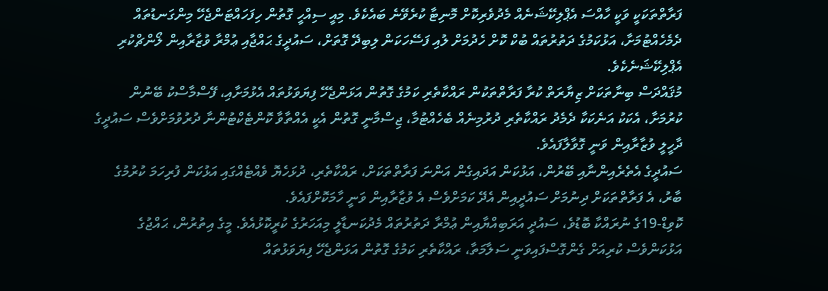ފަރާތްތަކަކީ ވަކީ ހާއްސަ އެޕްލިކޭޝަނެއް މެދުވެރިކޮށް މޮނިޓާ ކުރެވޭނެ ބައެކެވެ. މިއީ ސިއްހީ ގޮތުން ހިފަހައްޓަންޖެހޭ މިންގަނޑުތައް ދެމެހެއްޓުމަށާ، އަޅުކަމުގެ ދަތުރުތައް ބުކް ކޮށް ހެދުމަށް ލުއި ފަސޭހަކަން ލިބިދޭ ގޮތަށް، ސައުދީގެ ޙައްޖާއި ޢުމްރާ ވުޒާރާއިން ލޯންޗްކުރި އެޕްލިކޭޝަނެކެވެ.
މުޤައްދަސް ބިނާތަކަށް ޒިޔާރަތް ކުރާ ފަރާތްތަކުން ރައްކާތެރި ކަމުގެ ގޮތުން އަޅަންޖެހޭ ފިޔަވަޅުތައް އެޅުމަށާއި، ފޭސްމާސްކު ބޭނުން ކުރުމަށާ، އެކަކު އަނެކަކާ ދެމެދު ރައްކާތެރި ދުރުމިނެއް ބެހެއްޓުމާ، ޖިސްމާނީ ގޮތުން އެކީ އެއްތާވާ ކޮންޓެކްޓުންނާ ދުރުވުމަށްވެސް ސައުދީގެ ދާހީލީ ވުޒާރާއިން ވަނީ ގޮވާލާފައެވެ.
ސައުދީގެ އެތެރެއިންނާއި ބޭރުން، އަޅުކަން އަދައިގެން އަންނަ ފަރާތްތަކަށް، ރައްކާތެރި، ދުޅަހެޔޮ ވެއްޓެއްގައި އަޅުކަން ފުރިހަމަ ކުރުމުގެ ބާރު، އެ ފަރާތްތަކަށް ދިނުމަށް ސައުދީއިން އެދޭ ކަމަށްވެސް އެ ވުޒާރާއިން ވަނީ ހާމަކޮށްފައެވެ.
ކޮވިޑް-19ގެ ނުރައްކާ ބޮޑުވެ، ސައުދީ އަރަބިއްޔާއިން ޢުމްރާ ދަތުރުތައް މެދުކަނޑާލީ މިއަހަރުގެ ކުރީކޮޅުއެވެ. މީގެ އިތުރުން، ޙައްޖުގެ އަޅުކަންވެސް ކުރިއަށް ގެންގޮސްފައިވަނީ ސަލާމަތާ، ރައްކާތެރި ކަމުގެ ގޮތުން އަޅަންޖެހޭ ފިޔަވަޅުތައް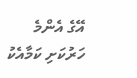އޭގެ އެންމެ ހަރުކަށި ކަމާއެކު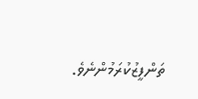ތަންފީޒުކުރަމުންނެވެ.